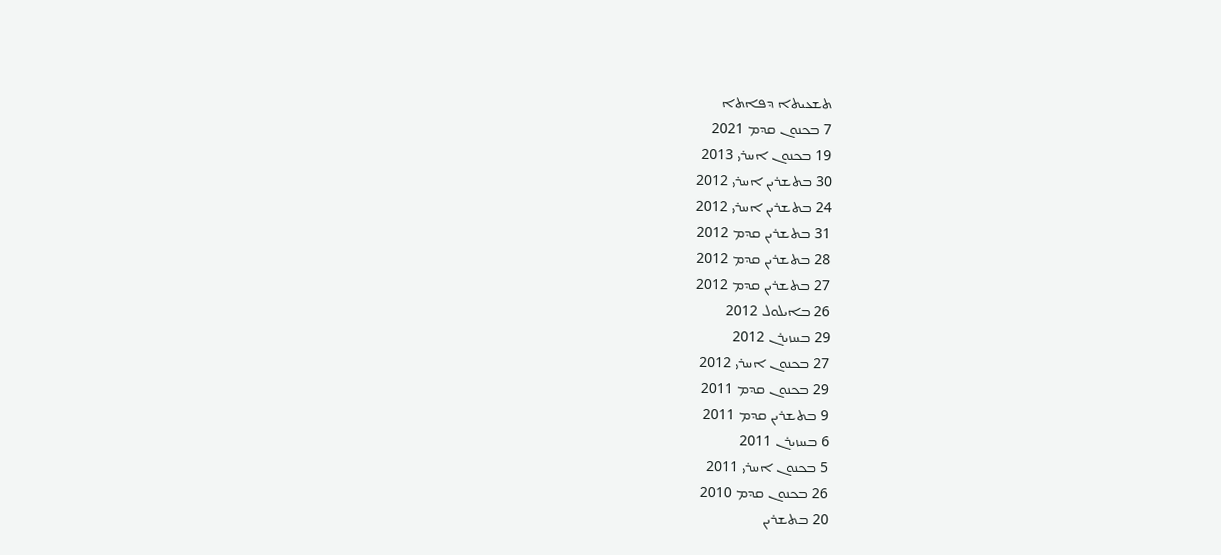ܬܫܥܝܬܐ ܕܦܐܬܐ
7 ܒܟܢܘܢ ܩܕܡ 2021
19 ܒܟܢܘܢ ܐܚܪܝ 2013
30 ܒܬܫܪܝܢ ܐܚܪܝ 2012
24 ܒܬܫܪܝܢ ܐܚܪܝ 2012
31 ܒܬܫܪܝܢ ܩܕܡ 2012
28 ܒܬܫܪܝܢ ܩܕܡ 2012
27 ܒܬܫܪܝܢ ܩܕܡ 2012
26 ܒܐܝܠܘܠ 2012
29 ܒܚܙܝܪܢ 2012
27 ܒܟܢܘܢ ܐܚܪܝ 2012
29 ܒܟܢܘܢ ܩܕܡ 2011
9 ܒܬܫܪܝܢ ܩܕܡ 2011
6 ܒܚܙܝܪܢ 2011
5 ܒܟܢܘܢ ܐܚܪܝ 2011
26 ܒܟܢܘܢ ܩܕܡ 2010
20 ܒܬܫܪܝܢ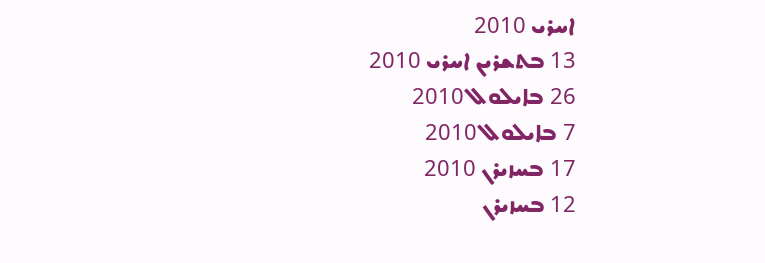ܐܚܪܝ 2010
13 ܒܬܫܪܝܢ ܐܚܪܝ 2010
26 ܒܐܝܠܘܠ 2010
7 ܒܐܝܠܘܠ 2010
17 ܒܚܙܝܪܢ 2010
12 ܒܚܙܝܪܢ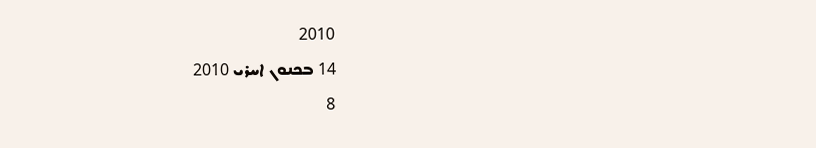2010
14 ܒܟܢܘܢ ܐܚܪܝ 2010
8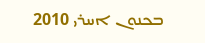ܒܟܢܘܢ ܐܚܪܝ 2010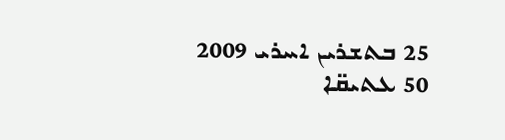25 ܒܬܫܪܝܢ ܐܚܪܝ 2009
50 ܥܬܝܩ̈ܐ